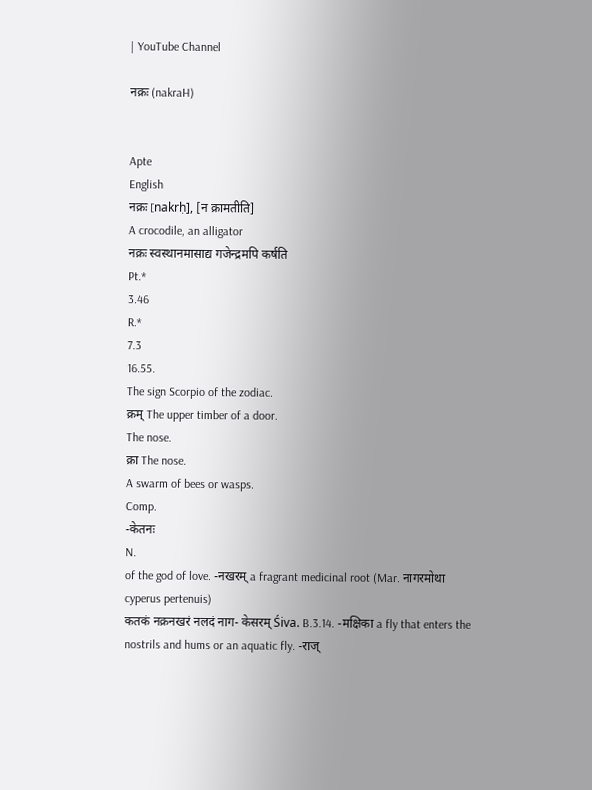| YouTube Channel

नक्रः (nakraH)


Apte
English
नक्रः [nakrḥ], [न क्रामतीति]
A crocodile, an alligator
नक्रः स्वस्थानमासाद्य गजेन्द्रमपि कर्षति
Pt.*
3.46
R.*
7.3
16.55.
The sign Scorpio of the zodiac.
क्रम् The upper timber of a door.
The nose.
क्रा The nose.
A swarm of bees or wasps.
Comp.
-केतनः
N.
of the god of love. -नखरम् a fragrant medicinal root (Mar. नागरमोथा
cyperus pertenuis)
कतकं नक्रनखरं नलदं नाग- केसरम् Śiva. B.3.14. -मक्षिका a fly that enters the nostrils and hums or an aquatic fly. -राज्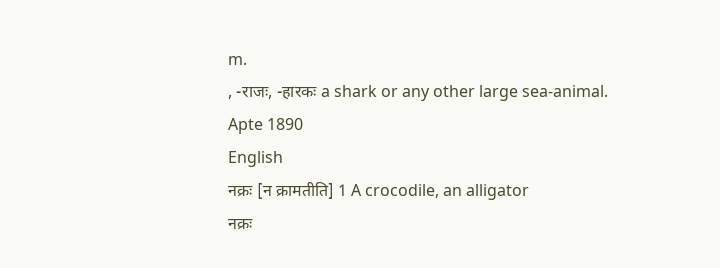m.
, -राजः, -हारकः a shark or any other large sea-animal.
Apte 1890
English
नक्रः [न क्रामतीति] 1 A crocodile, an alligator
नक्रः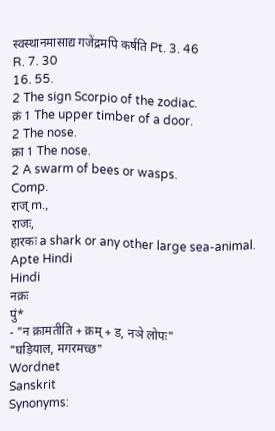स्वस्थानमासाद्य गजेंद्रमपि कर्षति Pt. 3. 46
R. 7. 30
16. 55.
2 The sign Scorpio of the zodiac.
क्रं 1 The upper timber of a door.
2 The nose.
क्रा 1 The nose.
2 A swarm of bees or wasps.
Comp.
राज् m.,
राजः,
हारकः a shark or any other large sea-animal.
Apte Hindi
Hindi
नक्रः
पुं*
- "न क्रामतीति + क्रम् + ड, नञे लोपः"
"घड़ियाल, मगरमच्छ"
Wordnet
Sanskrit
Synonyms: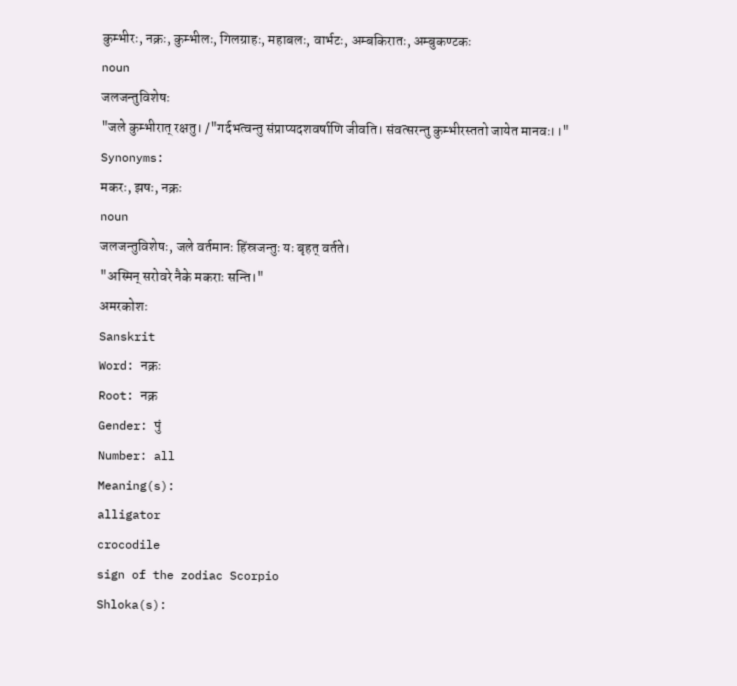कुम्भीरः, नक्रः, कुम्भीलः, गिलग्राहः, महाबलः, वार्भटः, अम्बकिरातः, अम्बुकण्टकः
noun
जलजन्तुविशेषः
"जले कुम्भीरात् रक्षतु। /"गर्दभत्वन्तु संप्राप्यदशवर्षाणि जीवति। संवत्सरन्तु कुम्भीरस्ततो जायेत मानवः।।"
Synonyms:
मकरः, झषः, नक्रः
noun
जलजन्तुविशेषः, जले वर्तमानः हिंस्रजन्तुः यः बृहत् वर्तते।
"अस्मिन् सरोवरे नैके मकराः सन्ति।"
अमरकोशः
Sanskrit
Word: नक्रः
Root: नक्र
Gender: पुं
Number: all
Meaning(s):
alligator
crocodile
sign of the zodiac Scorpio
Shloka(s):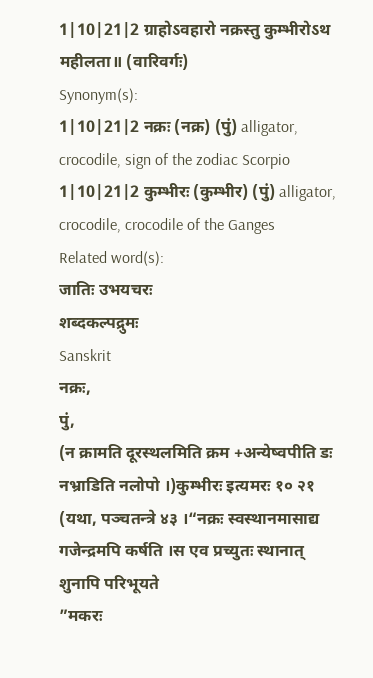1|10|21|2 ग्राहोऽवहारो नक्रस्तु कुम्भीरोऽथ महीलता॥ (वारिवर्गः)
Synonym(s):
1|10|21|2 नक्रः (नक्र) (पुं) alligator, crocodile, sign of the zodiac Scorpio
1|10|21|2 कुम्भीरः (कुम्भीर) (पुं) alligator, crocodile, crocodile of the Ganges
Related word(s):
जातिः उभयचरः
शब्दकल्पद्रुमः
Sanskrit
नक्रः,
पुं,
(न क्रामति दूरस्थलमिति क्रम +अन्येष्वपीति डः नभ्राडिति नलोपो ।)कुम्भीरः इत्यमरः १० २१
(यथा, पञ्चतन्त्रे ४३ ।“नक्रः स्वस्थानमासाद्य गजेन्द्रमपि कर्षति ।स एव प्रच्युतः स्थानात् शुनापि परिभूयते
”मकरः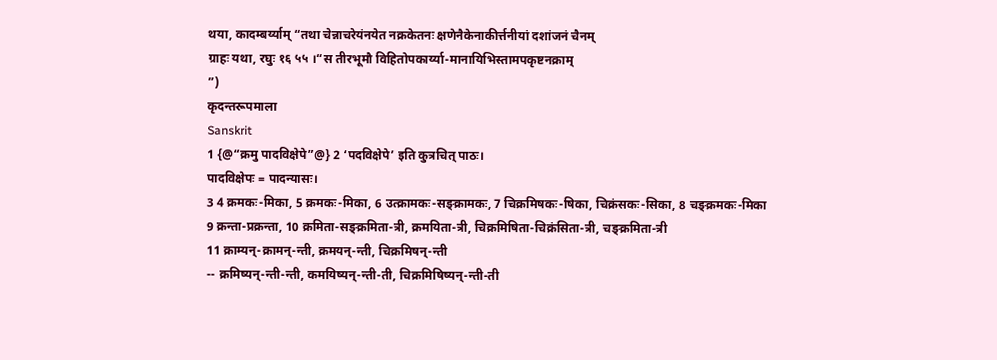थया, कादम्बर्य्याम् “तथा चेन्नाचरेयंनयेत नक्रकेतनः क्षणेनैकेनाकीर्त्तनीयां दशांजनं चैनम्
ग्राहः यथा, रघुः १६ ५५ ।“स तीरभूमौ विहितोपकार्य्या-मानायिभिस्तामपकृष्टनक्राम्
”)
कृदन्तरूपमाला
Sanskrit
1 {@“क्रमु पादविक्षेपे”@} 2 ‘पदविक्षेपे’ इति कुत्रचित् पाठः।
पादविक्षेपः = पादन्यासः।
3 4 क्रमकः-मिका, 5 क्रमकः-मिका, 6 उत्क्रामकः-सङ्क्रामकः, 7 चिक्रमिषकः-षिका, चिक्रंसकः-सिका, 8 चङ्क्रमकः-मिका
9 क्रन्ता-प्रक्रन्ता, 10 क्रमिता-सङ्क्रमिता-त्री, क्रमयिता-त्री, चिक्रमिषिता-चिक्रंसिता-त्री, चङ्क्रमिता-त्री
11 क्राम्यन्-क्रामन्-न्ती, क्रमयन्-न्ती, चिक्रमिषन्-न्ती
-- क्रमिष्यन्-न्ती-न्ती, कमयिष्यन्-न्ती-ती, चिक्रमिषिष्यन्-न्ती-ती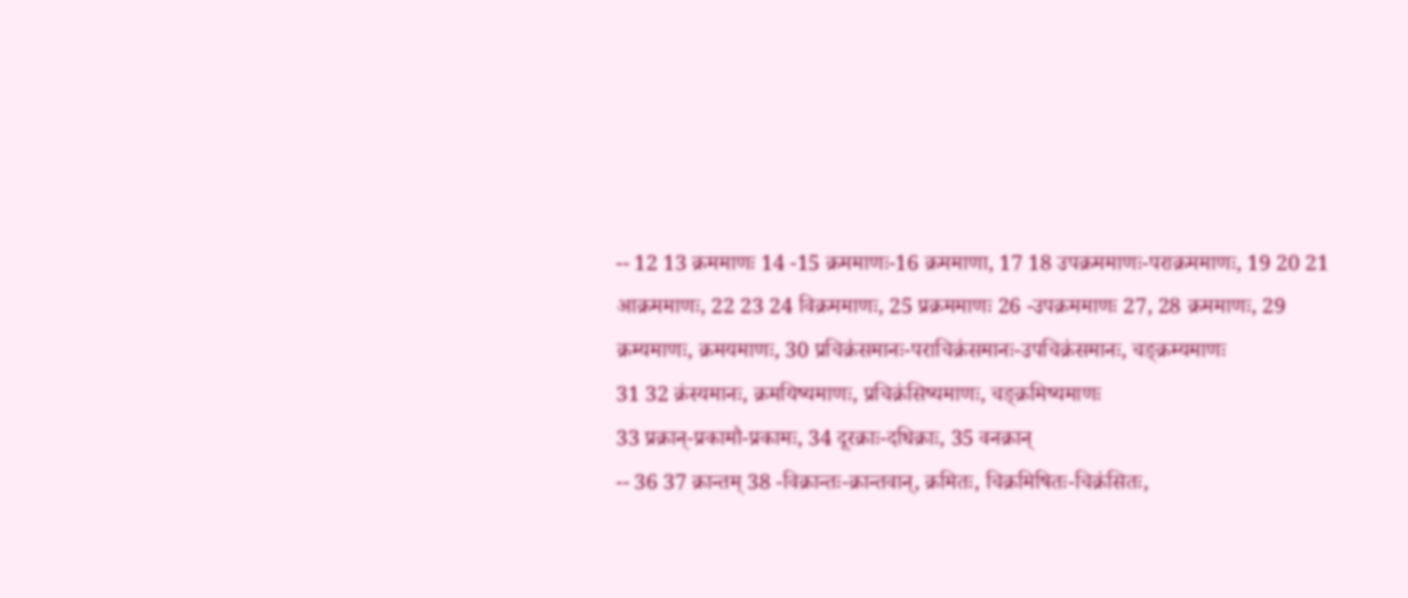-- 12 13 क्रममाणः 14 -15 क्रममाणः-16 क्रममाणा, 17 18 उपक्रममाणः-पराक्रममाणः, 19 20 21 आक्रममाणः, 22 23 24 विक्रममाणः, 25 प्रक्रममाणः 26 -उपक्रममाणः 27, 28 क्रममाणः, 29 क्रम्यमाणः, क्रमयमाणः, 30 प्रचिक्रंसमानः-पराचिक्रंसमानः-उपचिक्रंसमानः, चङ्क्रम्यमाणः
31 32 क्रंस्यमानः, क्रमयिष्यमाणः, प्रचिक्रंसिष्यमाणः, चङ्क्रमिष्यमाणः
33 प्रक्रान्-प्रकामौ-प्रकामः, 34 दूरक्राः-दधिक्राः, 35 वनक्रान्
-- 36 37 क्रान्तम् 38 -विक्रान्तः-क्रान्तवान्, क्रमितः, चिक्रमिषितः-चिक्रंसितः,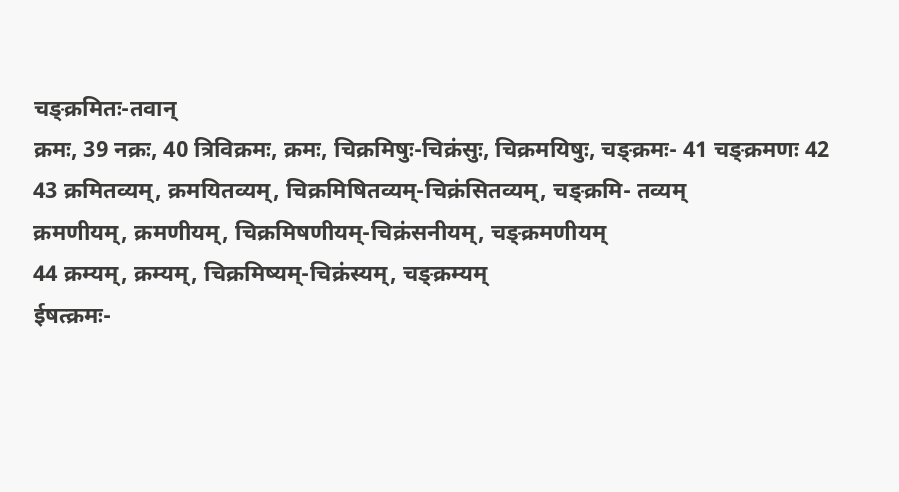चङ्क्रमितः-तवान्
क्रमः, 39 नक्रः, 40 त्रिविक्रमः, क्रमः, चिक्रमिषुः-चिक्रंसुः, चिक्रमयिषुः, चङ्क्रमः- 41 चङ्क्रमणः 42
43 क्रमितव्यम्, क्रमयितव्यम्, चिक्रमिषितव्यम्-चिक्रंसितव्यम्, चङ्क्रमि- तव्यम्
क्रमणीयम्, क्रमणीयम्, चिक्रमिषणीयम्-चिक्रंसनीयम्, चङ्क्रमणीयम्
44 क्रम्यम्, क्रम्यम्, चिक्रमिष्यम्-चिक्रंस्यम्, चङ्क्रम्यम्
ईषत्क्रमः-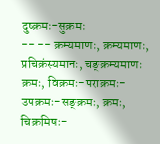दुष्क्रमः-सुक्रमः
-- -- क्रम्यमाणः, क्रम्यमाणः, प्रचिक्रंस्यमानः, चङ्क्रम्यमाणः
क्रमः, विक्रमः-पराक्रमः-उपक्रमः-सङ्क्रमः, क्रमः, चिक्रमिषः-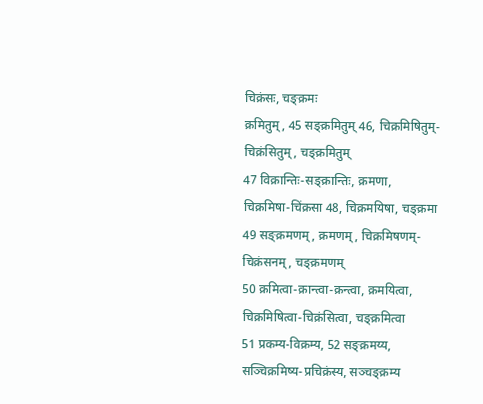चिक्रंसः, चङ्क्रमः
क्रमितुम्, 45 सङ्क्रमितुम् 46, चिक्रमिषितुम्-चिक्रंसितुम्, चङ्क्रमितुम्
47 विक्रान्तिः-सङ्क्रान्तिः, क्रमणा, चिक्रमिषा-चिंक्रसा 48, चिक्रमयिषा, चङ्क्रमा
49 सङ्क्रमणम्, क्रमणम्, चिक्रमिषणम्-चिक्रंसनम्, चङ्क्रमणम्
50 क्रमित्वा-क्रान्त्वा-क्रन्त्वा, क्रमयित्वा, चिक्रमिषित्वा-चिक्रंसित्वा, चङ्क्रमित्वा
51 प्रकम्य-विक्रम्य, 52 सङ्क्रमय्य, सञ्चिक्रमिष्य-प्रचिक्रंस्य, सञ्चङ्क्रम्य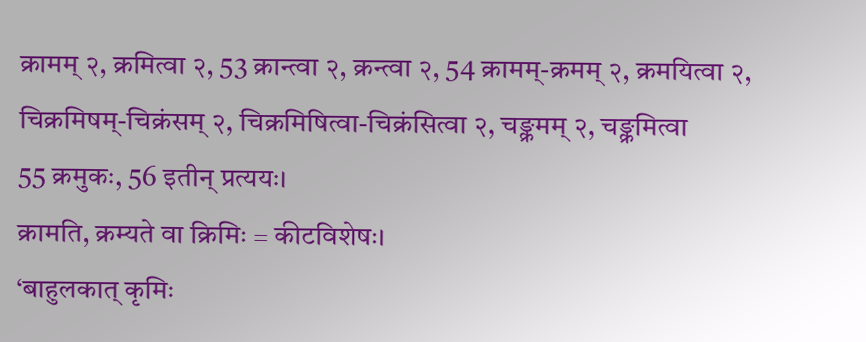क्रामम् २, क्रमित्वा २, 53 क्रान्त्वा २, क्रन्त्वा २, 54 क्रामम्-क्रमम् २, क्रमयित्वा २, चिक्रमिषम्-चिक्रंसम् २, चिक्रमिषित्वा-चिक्रंसित्वा २, चङ्क्रमम् २, चङ्क्रमित्वा
55 क्रमुकः, 56 इतीन् प्रत्ययः।
क्रामति, क्रम्यते वा क्रिमिः = कीटविशेषः।
‘बाहुलकात् कृमिः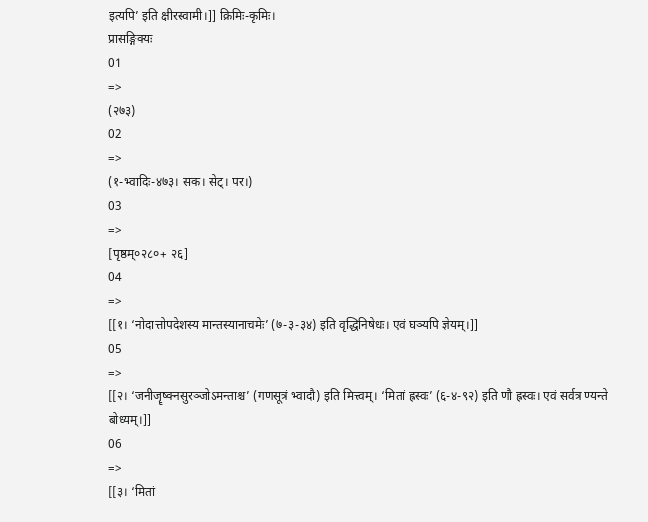इत्यपि’ इति क्षीरस्वामी।]] क्रिमिः-कृमिः।
प्रासङ्गिक्यः
01
=>
(२७३)
02
=>
(१-भ्वादिः-४७३। सक। सेट्। पर।)
03
=>
[पृष्ठम्०२८०+ २६]
04
=>
[[१। ‘नोदात्तोपदेशस्य मान्तस्यानाचमेः’ (७-३-३४) इति वृद्धिनिषेधः। एवं घञ्यपि ज्ञेयम्।]]
05
=>
[[२। ‘जनीजॄष्क्नसुरञ्जोऽमन्ताश्च’ (गणसूत्रं भ्वादौ) इति मित्त्वम्। ‘मितां ह्रस्वः’ (६-४-९२) इति णौ ह्रस्वः। एवं सर्वत्र ण्यन्ते बोध्यम्।]]
06
=>
[[३। ‘मितां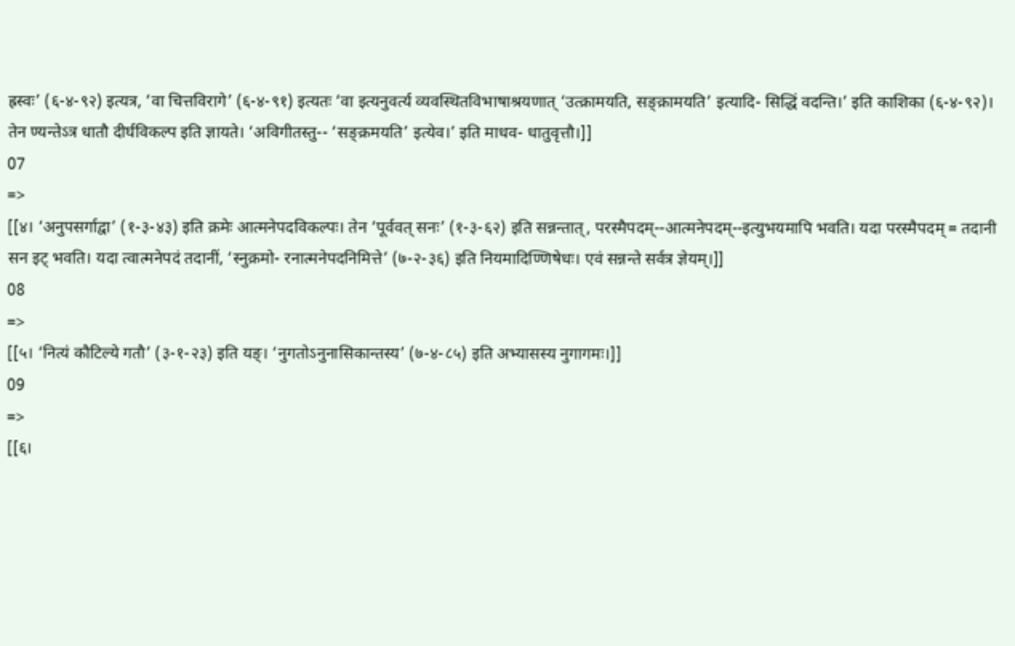ह्रस्वः’ (६-४-९२) इत्यत्र, ‘वा चित्तविरागे’ (६-४-९१) इत्यतः ‘वा इत्यनुवर्त्य व्यवस्थितविभाषाश्रयणात् ‘उत्क्रामयति, सङ्क्रामयति’ इत्यादि- सिद्धिं वदन्ति।’ इति काशिका (६-४-९२)। तेन ण्यन्तेऽत्र धातौ दीर्घविकल्प इति ज्ञायते। ‘अविगीतस्तु-- ‘सङ्क्रमयति’ इत्येव।’ इति माधव- धातुवृत्तौ।]]
07
=>
[[४। ‘अनुपसर्गाद्वा’ (१-३-४३) इति क्रमेः आत्मनेपदविकल्पः। तेन ‘पूर्ववत् सनः’ (१-३-६२) इति सन्नन्तात्, परस्मैपदम्--आत्मनेपदम्--इत्युभयमापि भवति। यदा परस्मैपदम् = तदानी सन इट् भवति। यदा त्वात्मनेपदं तदानीं, ‘स्नुक्रमो- रनात्मनेपदनिमित्ते’ (७-२-३६) इति नियमादिण्णिषेधः। एवं सन्नन्ते सर्वत्र ज्ञेयम्।]]
08
=>
[[५। ‘नित्यं कौटिल्ये गतौ’ (३-१-२३) इति यङ्। ‘नुगतोऽनुनासिकान्तस्य’ (७-४-८५) इति अभ्यासस्य नुगागमः।]]
09
=>
[[६।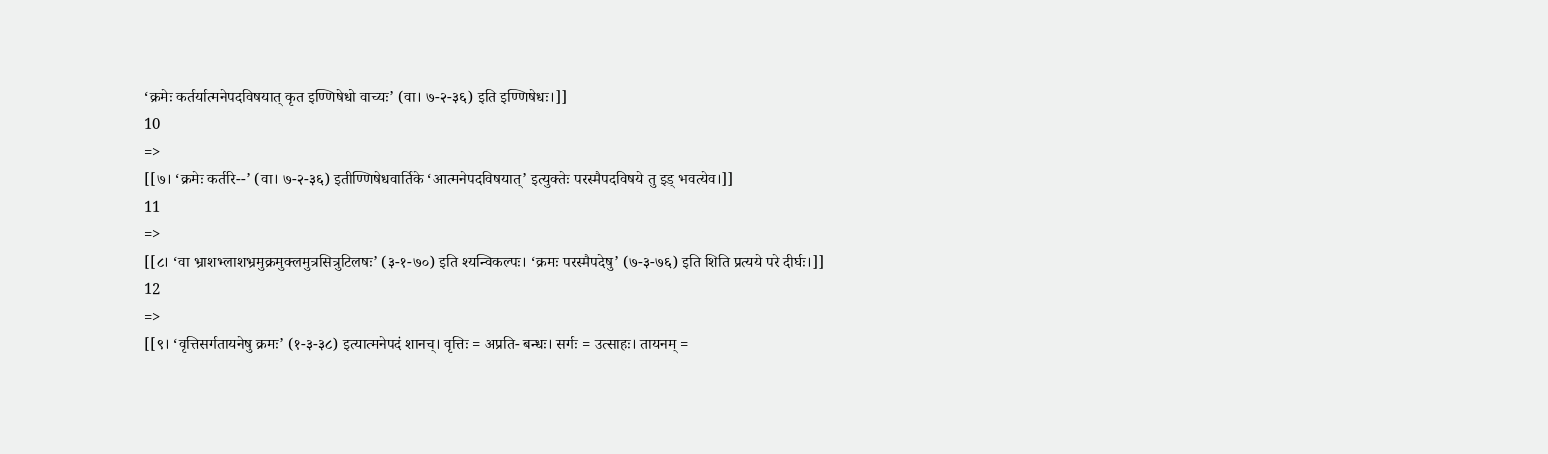‘क्रमेः कर्तर्यात्मनेपदविषयात् कृत इण्णिषेधो वाच्यः’ (वा। ७-२-३६) इति इण्णिषेधः।]]
10
=>
[[७। ‘क्रमेः कर्तरि--’ (वा। ७-२-३६) इतीण्णिषेधवार्तिके ‘आत्मनेपदविषयात्’ इत्युक्तेः परस्मैपदविषये तु इड् भवत्येव।]]
11
=>
[[८। ‘वा भ्राशभ्लाशभ्रमुक्रमुक्लमुत्रसित्रुटिलषः’ (३-१-७०) इति श्यन्विकल्पः। ‘क्रमः परस्मैपदेषु’ (७-३-७६) इति शिति प्रत्यये परे दीर्घः।]]
12
=>
[[९। ‘वृत्तिसर्गतायनेषु क्रमः’ (१-३-३८) इत्यात्मनेपदं शानच्। वृत्तिः = अप्रति- बन्धः। सर्गः = उत्साहः। तायनम् =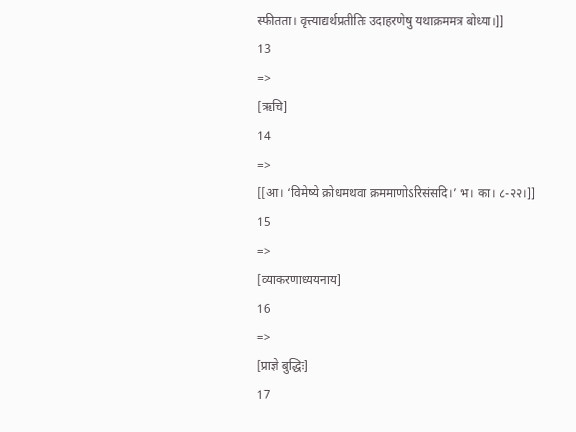स्फीतता। वृत्त्याद्यर्थप्रतीतिः उदाहरणेषु यथाक्रममत्र बोध्या।]]
13
=>
[ऋचि]
14
=>
[[आ। ‘विमेष्ये क्रोधमथवा क्रममाणोऽरिसंसदि।’ भ। का। ८-२२।]]
15
=>
[व्याकरणाध्ययनाय]
16
=>
[प्राज्ञे बुद्धिः]
17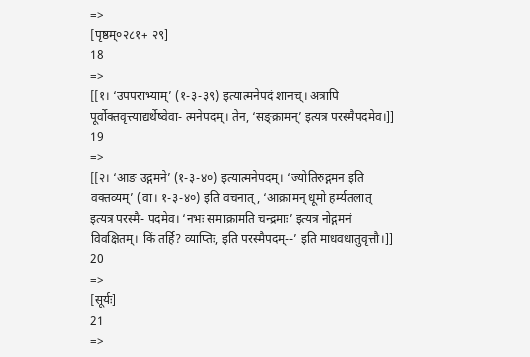=>
[पृष्ठम्०२८१+ २९]
18
=>
[[१। ‘उपपराभ्याम्’ (१-३-३९) इत्यात्मनेपदं शानच्। अत्रापि पूर्वोक्तवृत्त्याद्यर्थेष्वेवा- त्मनेपदम्। तेन, ‘सङ्क्रामन्’ इत्यत्र परस्मैपदमेव।]]
19
=>
[[२। ‘आङ उद्गमने’ (१-३-४०) इत्यात्मनेपदम्। ‘ज्योतिरुद्गमन इति वक्तव्यम्’ (वा। १-३-४०) इति वचनात्, ‘आक्रामन् धूमो हर्म्यतलात् इत्यत्र परस्मै- पदमेव। ‘नभः समाक्रामति चन्द्रमाः’ इत्यत्र नोद्गमनं विवक्षितम्। किं तर्हि? व्याप्तिः, इति परस्मैपदम्--’ इति माधवधातुवृत्तौ।]]
20
=>
[सूर्यः]
21
=>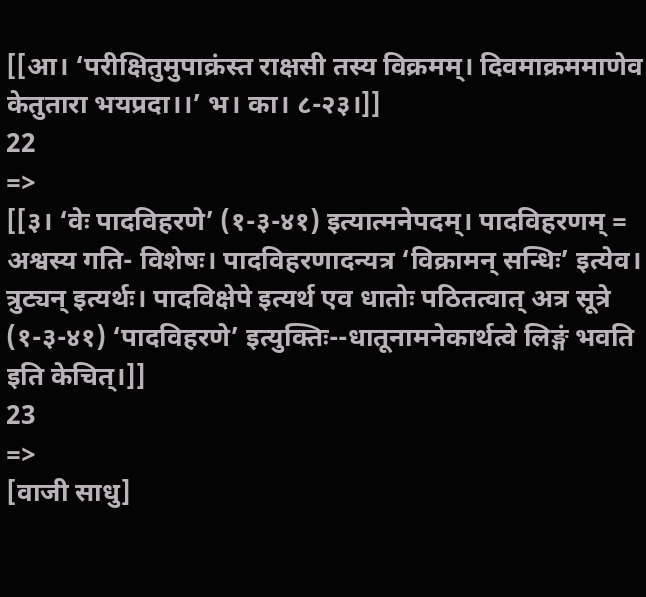[[आ। ‘परीक्षितुमुपाक्रंस्त राक्षसी तस्य विक्रमम्। दिवमाक्रममाणेव केतुतारा भयप्रदा।।’ भ। का। ८-२३।]]
22
=>
[[३। ‘वेः पादविहरणे’ (१-३-४१) इत्यात्मनेपदम्। पादविहरणम् = अश्वस्य गति- विशेषः। पादविहरणादन्यत्र ‘विक्रामन् सन्धिः’ इत्येव। त्रुट्यन् इत्यर्थः। पादविक्षेपे इत्यर्थ एव धातोः पठितत्वात् अत्र सूत्रे (१-३-४१) ‘पादविहरणे’ इत्युक्तिः--धातूनामनेकार्थत्वे लिङ्गं भवति इति केचित्।]]
23
=>
[वाजी साधु]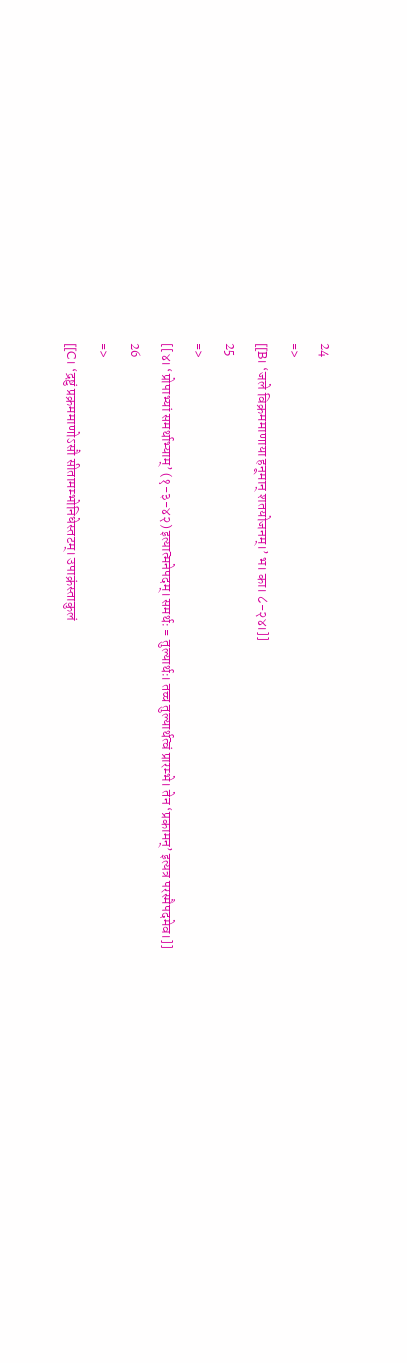24
=>
[[B। ‘जले विक्रममाणाया हनूमान् शतयोजनम्।’ भ। का। ८-२४।]]
25
=>
[[४। ‘प्रोपाभ्यां समर्थाभ्याम्’ (१-३-४२) इत्यात्मनेपदम्। समर्थः = तुल्यार्थः। तच्च तुल्यार्थत्वं प्रारम्भे। तेन ‘प्रकामन्’ इत्यत्र परस्मैपदमेव।]]
26
=>
[[C। ‘द्रष्टुं प्रक्रममाणोऽसौ सीतामम्भोनिधेस्तटम्। उपाक्रंस्ताकुलं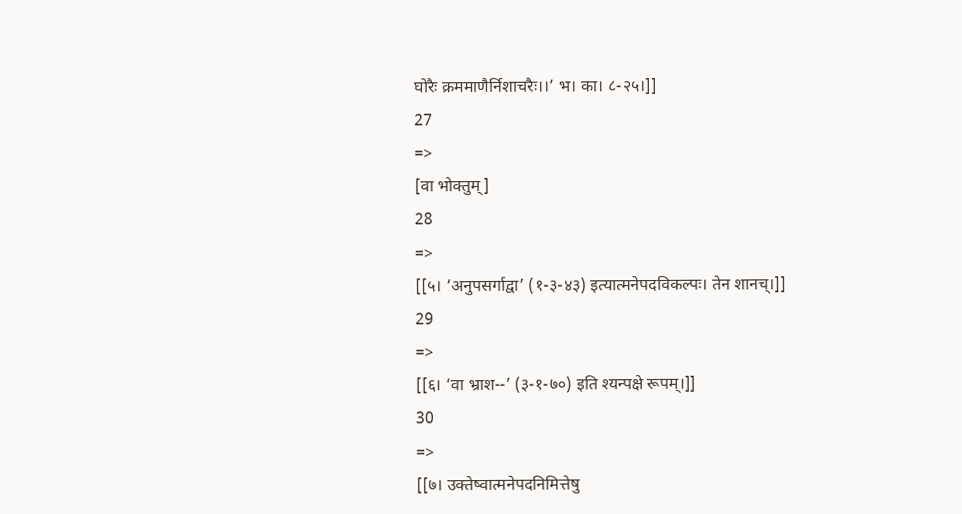घोरैः क्रममाणैर्निशाचरैः।।’ भ। का। ८-२५।]]
27
=>
[वा भोक्तुम्]
28
=>
[[५। ‘अनुपसर्गाद्वा’ (१-३-४३) इत्यात्मनेपदविकल्पः। तेन शानच्।]]
29
=>
[[६। ‘वा भ्राश--’ (३-१-७०) इति श्यन्पक्षे रूपम्।]]
30
=>
[[७। उक्तेष्वात्मनेपदनिमित्तेषु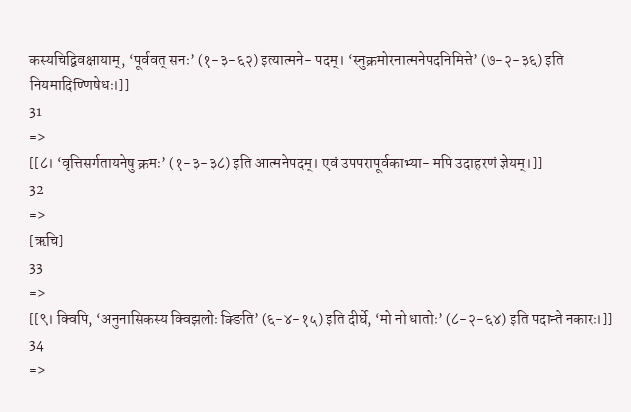कस्यचिद्विवक्षायाम्, ‘पूर्ववत् सनः’ (१-३-६२) इत्यात्मने- पदम्। ‘स्नुक्रमोरनात्मनेपदनिमित्ते’ (७-२-३६) इति नियमादिण्णिषेधः।]]
31
=>
[[८। ‘वृत्तिसर्गतायनेषु क्रमः’ (१-३-३८) इति आत्मनेपदम्। एवं उपपरापूर्वकाभ्या- मपि उदाहरणं ज्ञेयम्।]]
32
=>
[ऋचि]
33
=>
[[९। क्विपि, ‘अनुनासिकस्य क्विझलोः क्ङिति’ (६-४-१५) इति दीर्घे, ‘मो नो धातोः’ (८-२-६४) इति पदान्ते नकारः।]]
34
=>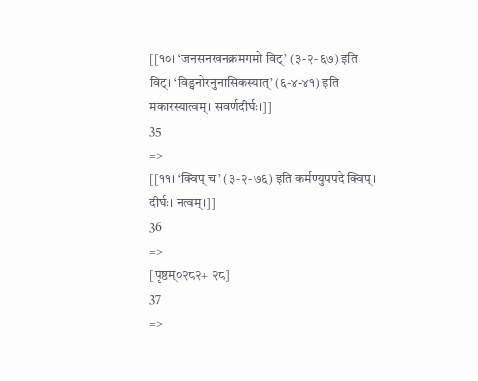[[१०। ‘जनसनखनक्रमगमो विट्’ (३-२-६७) इति विट्। ‘विड्वनोरनुनासिकस्यात्’ (६-४-४१) इति मकारस्यात्वम्। सवर्णदीर्घः।]]
35
=>
[[११। ‘क्विप् च’ (३-२-७६) इति कर्मण्युपपदे क्विप्। दीर्घः। नत्वम्।]]
36
=>
[पृष्ठम्०२८२+ २८]
37
=>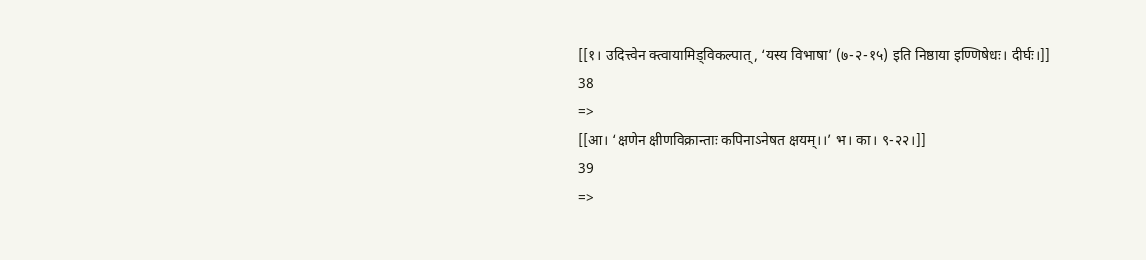[[१। उदित्त्वेन क्त्वायामिड्विकल्पात्, ‘यस्य विभाषा’ (७-२-१५) इति निष्ठाया इण्णिषेधः। दीर्घः।]]
38
=>
[[आ। ‘क्षणेन क्षीणविक्रान्ताः कपिनाऽनेषत क्षयम्।।’ भ। का। ९-२२।]]
39
=>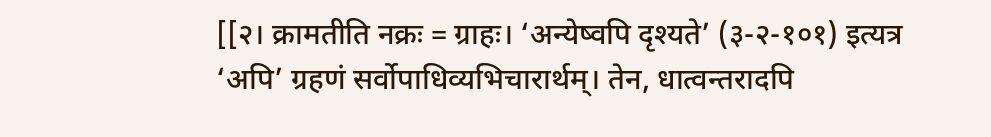[[२। क्रामतीति नक्रः = ग्राहः। ‘अन्येष्वपि दृश्यते’ (३-२-१०१) इत्यत्र ‘अपि’ ग्रहणं सर्वोपाधिव्यभिचारार्थम्। तेन, धात्वन्तरादपि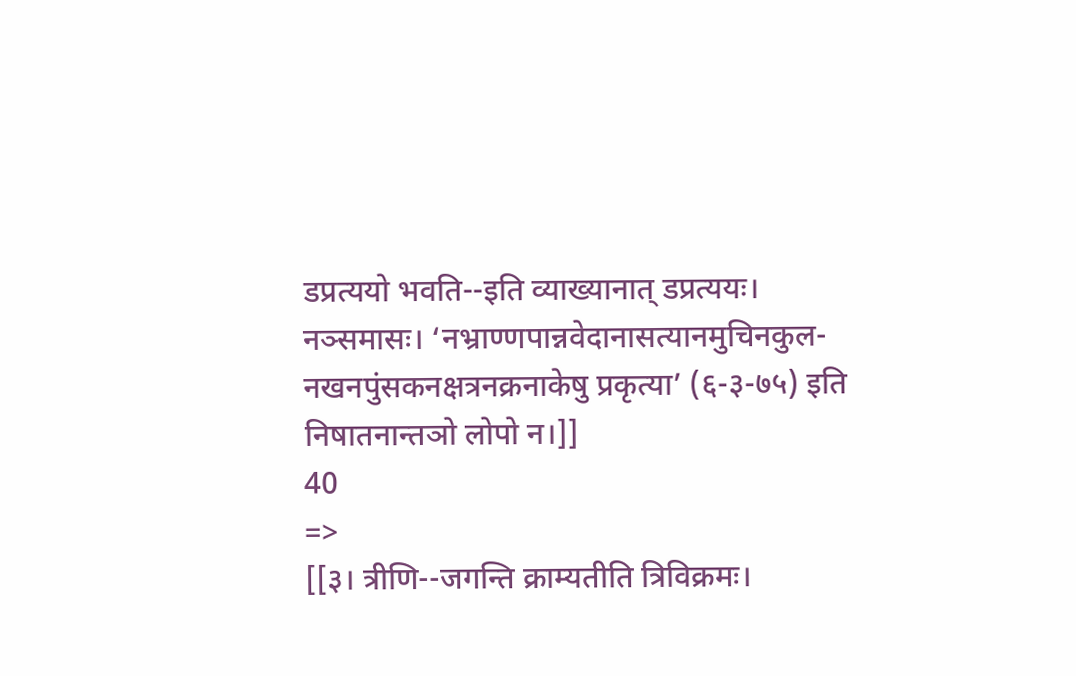डप्रत्ययो भवति--इति व्याख्यानात् डप्रत्ययः। नञ्समासः। ‘नभ्राण्णपान्नवेदानासत्यानमुचिनकुल- नखनपुंसकनक्षत्रनक्रनाकेषु प्रकृत्या’ (६-३-७५) इति निषातनान्तञो लोपो न।]]
40
=>
[[३। त्रीणि--जगन्ति क्राम्यतीति त्रिविक्रमः।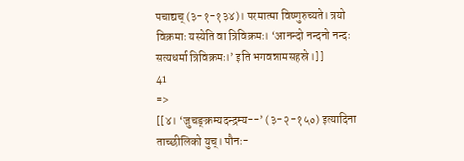पचाद्यच् (३-१-१३४)। परमात्मा विष्णुरुच्यते। त्रयो विक्रमाः यस्येति वा त्रिविक्रमः। ‘आनन्दो नन्दनो नन्दः सत्यधर्मा त्रिविक्रमः।’ इति भगवन्नामसहस्रे।]]
41
=>
[[४। ‘जुचङ्क्रम्यदन्द्रम्य--’ (३-२-१५०) इत्यादिना ताच्छीलिको युच्। पौनः-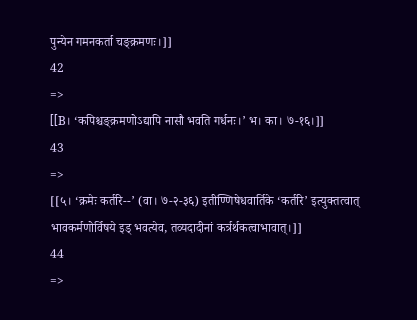पुन्येन गमनकर्ता चङ्क्रमणः।]]
42
=>
[[B। ‘कपिश्चङ्क्रमणोऽद्यापि नासौ भवति गर्धनः।’ भ। का। ७-१६।]]
43
=>
[[५। ‘क्रमेः कर्तरि--’ (वा। ७-२-३६) इतीण्णिषेधवार्तिके ‘कर्तरि’ इत्युक्तत्वात् भावकर्मणोर्विषये इड् भवत्येव, तव्यदादीनां कर्त्रर्थकत्वाभावात्।]]
44
=>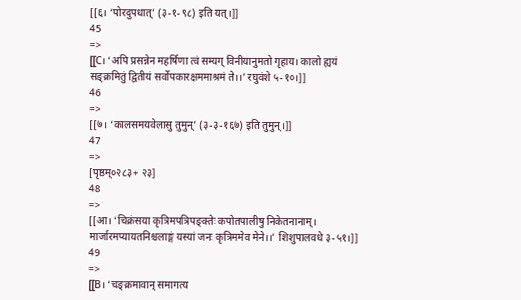[[६। ‘पोरदुपधात्’ (३-१-९८) इति यत्।]]
45
=>
[[C। ‘अपि प्रसन्नेन महर्षिणा त्वं सम्यग् विनीयानुमतो गृहाय। कालो ह्ययं सङ्क्रमितुं द्वितीयं सर्वोपकारक्षममाश्रमं ते।।’ रघुवंशे ५-१०।]]
46
=>
[[७। ‘कालसमयवेलासु तुमुन्’ (३-३-१६७) इति तुमुन्।]]
47
=>
[पृष्ठम्०२८३+ २३]
48
=>
[[आ। ‘चिक्रंसया कृत्रिमपत्रिपङ्क्तेः कपोतपालीषु निकेतनानाम्। मार्जारमप्यायतनिश्चलाङ्गं यस्यां जनः कृत्रिममेव मेने।।’ शिशुपालवधे ३-५१।]]
49
=>
[[B। ‘चङ्क्रमावान् समागत्य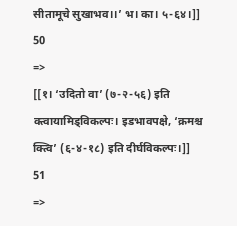सीतामूचे सुखाभव।।’ भ। का। ५-६४।]]
50
=>
[[१। ‘उदितो वा’ (७-२-५६) इति क्त्वायामिड्विकल्पः। इडभावपक्षे, ‘क्रमश्च क्त्वि’ (६-४-१८) इति दीर्घविकल्पः।]]
51
=>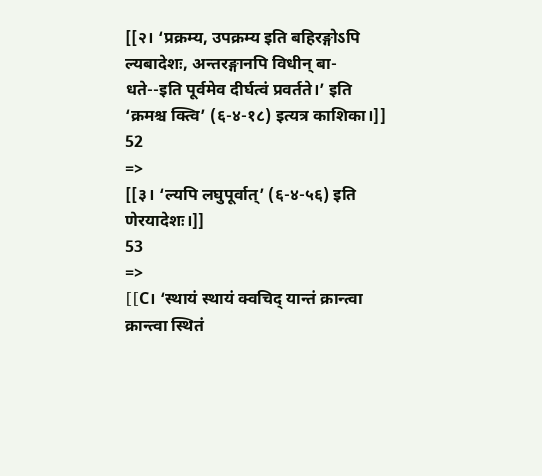[[२। ‘प्रक्रम्य, उपक्रम्य इति बहिरङ्गोऽपि ल्यबादेशः, अन्तरङ्गानपि विधीन् बा- धते--इति पूर्वमेव दीर्घत्वं प्रवर्तते।’ इति ‘क्रमश्च क्त्वि’ (६-४-१८) इत्यत्र काशिका।]]
52
=>
[[३। ‘ल्यपि लघुपूर्वात्’ (६-४-५६) इति णेरयादेशः।]]
53
=>
[[C। ‘स्थायं स्थायं क्वचिद् यान्तं क्रान्त्वा क्रान्त्वा स्थितं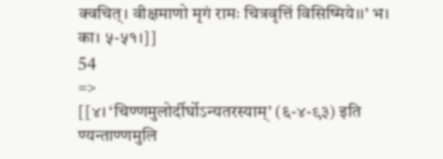क्वचित्। वीक्षमाणो मृगं रामः चित्रवृत्तिं विसिष्मिये।।’ भ। का। ५-५१।]]
54
=>
[[४। ‘चिण्णमुलोर्दीर्घोऽन्यतरस्याम्’ (६-४-९३) इति ण्यन्ताण्णमुलि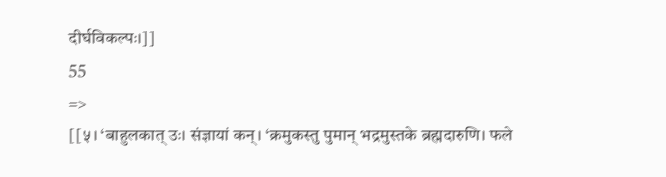दीर्घविकल्पः।]]
55
=>
[[५। ‘बाहुलकात् उः। संज्ञायां कन्। ‘क्रमुकस्तु पुमान् भद्रमुस्तके ब्रह्मदारुणि। फले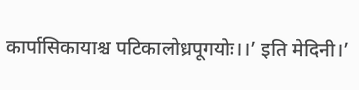कार्पासिकायाश्च पटिकालोध्रपूगयोः।।’ इति मेदिनी।’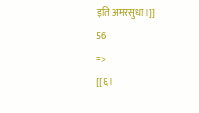इति अमरसुधा।]]
56
=>
[[६।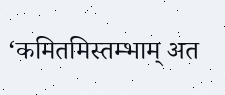‘कमितमिस्तम्भाम् अत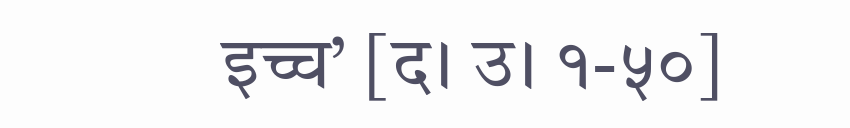इच्च’ [द। उ। १-५०]